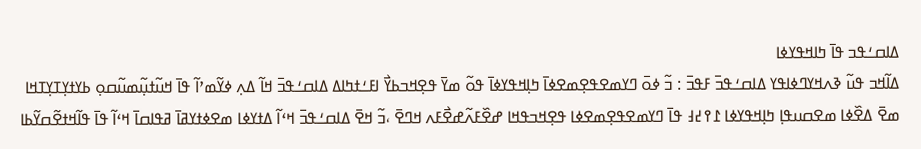ߡߊߛߑߟߏ ߟߊ߫ ߤߊߞߟߌߦߊ
ߡߊ߬ߞߏ ߟߎ߬ ߢߍߞߌߣߦߊߟߌ ߡߊߛߑߟߏ߫ ߓߟߏ߫ : ߏ߬ ߦߋ߫ ߣߌߘߐߟߐ߲ߘߐߦߊ߫ ߤߊ߲ߞߟߌߦߊ߫ ߟߋ߬ ߘߌ߫ ߟߐ߲ߞߏߕߌ߯ ߊߓߑߙߤߊߡ ߡߊߛߑߟߏ߫ ߞߊ߬ ߡߍ߲ ߦߌ߬ߘߴߊ߬ ߟߊ߫ ߞߎ߬ߙߎ߲߬ߘߎ߬ߛߋ߲ ߕߌߙߌ߲ߠߌ߲ߠߞߊ ߘߐ߫ ߡߐ߰ߦߊ ߘߐߛߎߟߊ߲ ߤߊ߲ߞߟߌߦߊ ߁߉߄߃ ߟߊ߫ ߣߌߘߐߟߐ߲ߘߐߦߊ ߟߐ߲ߞߏߟߞߊ ߝߐ߰ߓߍ߬ߝߐ߯ߓߍ ߞߣߐ߫ ،ߏ߬ ߞߐ߫ ߡߊߛߑߟߏ߫ ߞߵߊ߬ ߡߙߌߦߊ ߘߐߦߙߌߥߊ߫ ߥߟߊߛߊ߫ ߞߵߊ߬ ߟߊ߫ ߟߊ߬ߞߙߐ߬ߛߌ߬ߕߊ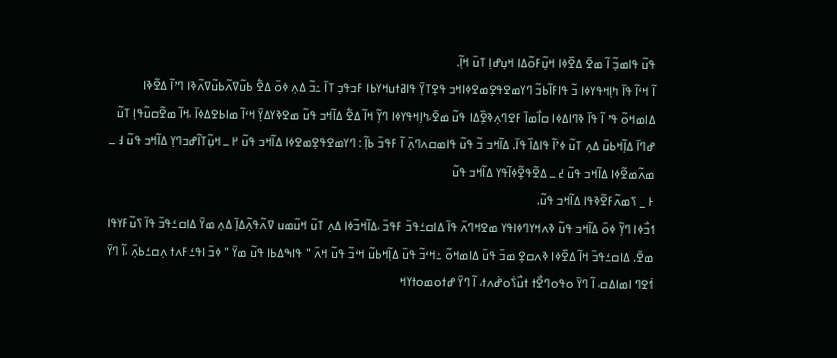ߟߎ߬ ߟߊߘߏ߲߬ ߊ߬ ߘߐ߫ ߡߐ߰ߦߊ ߞߎ߲߬ߓߋ߬ߡߊ ߞߎ߲ߝߊ߲ ߠߎ߫ ߞߊ߲߬.
ߊ߬ ߞߵߊ߬ ߟߊ߫ ߤߊ߲ߞߟߌߦߊ ߏ߬ ߟߊߓߊ߬ߕߏ߬ ߣߌߘߐߟߐ߲ߘߐߦߊߞߏ ߟߐ߲ߠߌ߲߫ ߟߊߥߙߎߞߌߕߊ ߓߏߟߏ߲ ߠߊ߫ ߸ߏ߬ ߡߍ߲ ߦߋ߫ ߡߐ߱ ߕߎ߬ߜߍ߬ߕߎ߬ߜߍ߬ߢߊ ߣߴߊ߬ ߡߐ߬ߢߊ ߡߊߘߞߋ߬ ߟߴ ߊ߬ ߟߊ߫ ߢߣߊߡߦߊ ߛߊ߯ߘߊ߫ ߓߐߣߍ߲ߢߐ߲߰ߡߊ ߟߎ߬ ߘߐ߫،ߤߊ߲ߞߟߌߦߊ ߣߌ߲߬ ߞߊ߬ ߡߐ߱ ߡߊ߬ߞߏ ߟߎ߬ ߘߐߢߌߡߌ߲߫ ߞߵߊ߬ ߘߊߕߐߡߦߊ߫ ،ߞߊ߬ ߘߐ߬ߛߎ߬ߟߊ߲ ߠߎ߬ ߝߣߊ߫ ߡߊ߲߬ߞߕߎ߫ ߡߍ߲ ߠߎ߬ ߦߴߊ߬ ߟߊߡߊ߰ ߟߊ߫. ߡߊ߬ߞߏ ߏ߬ ߟߎ߬ ߟߊߘߛߍߣߍ߲߫ ߊ߬ ߓߟߏ߫ ߕߊ߲߬ : ߣߌߘߐߟߐ߲ߘߐߦߊ ߡߊ߬ߞߏ ߟߎ߬ ߂ ߺ ߞߎ߲߬ߠߊ߬ߝߏߣߌ߲ ߡߊ߬ߞߏ ߟߎ߬ ߃ ߺ ߘߍ߬ߘߐ߬ߦߊ ߡߊ߬ߞߏ ߟߎ߬ ߄ ߺ ߡߐ߬ߟߐ߲߬ߦߊ߬ߟߌ ߡߊ߬ߞߏ ߟߎ߬
߅ _ ߖߘߍ߬ߓߐ߬ߢߟߊ ߡߊ߬ߞߏ ߟߎ߬.
ߗߏ߯ߦߊ ߣߌ߲߬ ߦߋ߫ ߡߊ߬ߞߏ ߟߎ߬ ߢߍߞߌߣߦߊߟߌ ߘߐߞߣߍ߫ ߟߊ߫ ߡߊߛߑߟߏ߫ ߓߟߏ߫ ،ߡߊ߬ߞߏ߬ߦߊ ߡߍ߲ ߠߎ߬ ߞߎ߬ߘߎ ߜߍ߬ߟߍ߲߬ߡߊ߲߫ ߡߍ߲ ߘߌ߫ ߡߊߛߑߟߏ߫ ߟߊ߫ ߖߎ߬ߓߌߟߊ ߘߐ߫. ߡߊߛߑߟߏ߫ ߞߊ߬ ߡߐ߰ߦߊ ߢߍߛߐ߲ ߘߏ߫ ߟߎ߫ ߡߊߘߞߋ߬ ߸ߞߵߏ߬ ߟߎ߫ ߡߊ߲߬ߞߕߎ߬ ߞߵߏ߬ ߟߎ߬ ߞߍ߫ " ߟߊߒߡߕߊ ߟߎ߬ ߘߌ߫ " ߦߏ߫ ߊߟߑߓߍߙ ߍ߲ߛߑߕߍ߲߫ ،ߊ߬ ߣߌ߫ ߗ߭ߐߣ ߊߘߊߡߛ، ߊ߬ ߣߌ߫ ߋߟߋߣߐ߯ߙ ߙߎ߯ߖ߭ߋߝ߭ߍߙ، ߊ߬ ߣߌ߫ ߝߙߋߘߋߙߌߞ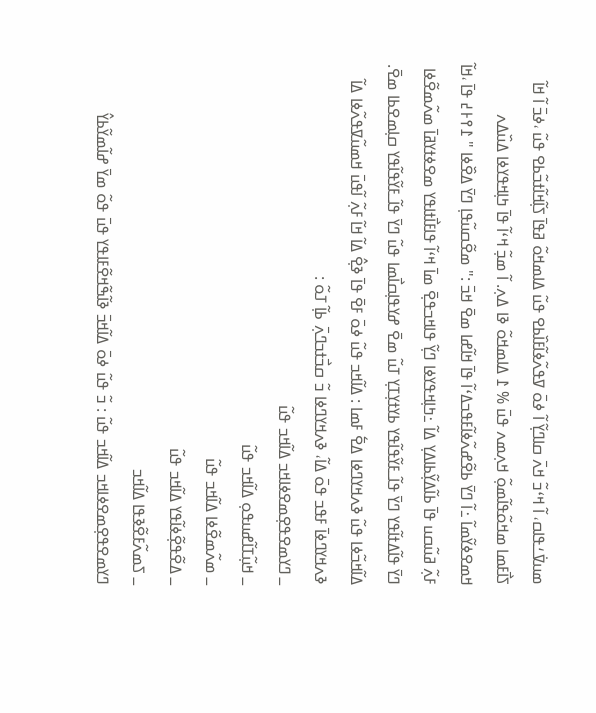ߘߎߜ߭ߑߟߊߛ، ߊ߬ ߞߵߏ߬ ߞߍ߫ ߛߊߣߌ߲߬ ߊ߬ ߦߋ߫ ߜߟߍ߬ߦߊ߬ߓߊ߰ߕߐ ߟߎ߬ ߡߊߘߞߋ߬ ߥߟߊ߫ ߖߊ߲߬ߞߊ߬ߙߏ߬ߕߐ ߟߎ߬ ،ߦߏ߫ ߊ߬ ߞߊ߬ ߖߊ߯ߓߘߊ ߘߞߋ߬ߟߊ߬ߘߋ߲߬ ߞߍ߲ߘߍ ߟߎ߫ % ߁ ߡߊߘߞߋ߬ ߢߊ ߡߍ߲. ߊ߬ ߘߏ߲߬ ߞߵߊ߬ ߟߊ߫ ߤߊ߲ߞߟߌߦߊ ߡߎ߰ߡߍ ߞߘߐߦߌ߬ߘߊ߬ ߸ߊ߬ ߣߌ߫ ߕߐ߬ߝߍ߬ߦߊ߬ߓߟߏߡߵߊ߬ ߟߊ߫ ߞߊ߬ߝߊ ߘߐ߫ ߞߏ߫ :" ߘߐ߬ߛߎ߬ߟߊ߲ ߣߌ߫ ߡߐ߰ߦߊ " ߁߉߅߄ ߟߊ߫ ،ߞߊ߬ ߓߍ߲߬ ߥߎ߬ߛߎ ߟߊ߫ ߕߊ߬ߡߌ߲߬ߕߊߡߌ߲ ߡߊ߬ ߸ߤߊ߲ߞߟߌߦߊ ߣߌ߲߬ ߟߊߞߏߟߐ߲߫ ߘߊ߫ ߞߵߊ߬ ߟߊߓߊ߯ߙߊߟߌ ߘߐߦߙߌߥߊ߫ ߘߍ߬ߘߐ߬ߦߊ ߣߌ߫ ߟߊ߬ߡߙߊ߬ߟߌ ߣߌ߫ ߟߊ߬ߺߓߌ߬ߟߊ߬ߟߌ ߕߌߙߌ߲ߠߌ߲ ߠߎ߬ ߘߐ߫ ߝߌߟߊ߲ߛߊ߯ߘߊ ߟߎ߬ ߣߌ߫ ߟߊ߬ߺߓߌ߬ߟߊ߬ߟߌ ߛߊ߲ߘߐߕߊ ߘߐ߫. ߡߊ߬ߞߏ߬ߦߊ ߟߎ߬ ߢߍߞߌߣߦߊ ߡߐ߱ ߓߘߊ : ߡߊ߬ߞߏ ߟߎ߬ ߦߋ߫ ߓߐ߫ ߟߊ߫ ߢߐ߲߮ ߡߊ߬ ߞߊ߬ ߓߍ߲߬ ߊ߬ߟߎ߫ ߞߘߎ߬ߜߟߍ߬ߦߊ ߡߊ߬ ߢߍߞߌߣߦߊ߫ ߓߟߏ ߟߋ߫ ߡߊ߬، ߢߍߞߌߣߦߊ ߏ߬ ߛߏ߯ߙߏߣߍ߲߫ ߕߊ߲߬ ߠߋ߬ :
ߺ ߣߌߘߐߟߐ߲ߘߐߦߊߞߏ ߡߊ߬ߞߏ ߟߎ߬
ߺ ߞߎ߲߬ߠߊ߬ߝߎߟߋ߲ ߡߊ߬ߞߏ ߟߎ߬
ߺ ߘߍ߬ߘߐ߬ߦߊ ߡߊ߬ߞߏ ߟߎ߬
ߺ ߡߐ߬ߟߐ߲߬ߦߊ߬ߟߌ ߡߊ߬ߞߏ ߟߎ߬
ߺ ߖߘߍ߬ߓߐ߬ߢߟߊ ߡߊ߬ߞߏ
ߣߌߘߐߟߐ߲ߘߐߦߊߞߏ ߡߊ߬ߞߏ ߟߎ߬ : ߏ߬ ߟߎ߬ ߦߋ߫ ߡߊ߬ߞߏ߫ ߢߊ߬ߒ߬ߞߐ߬ߓߊߟߌ ߟߎ߫ ߟߋ߬ ߘߌ߫ ߝߊ߬ߘߌ߬ߕߌ߮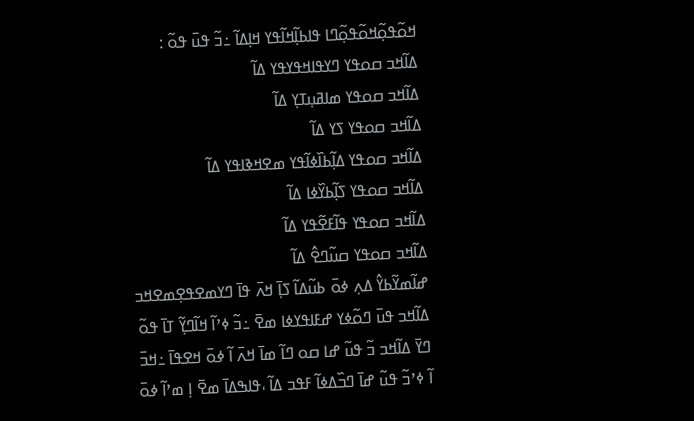ߞߋ߬ߟߋ߲߬ߞߋ߬ߟߋ߲߬ߣߊ ߟߊߕߊ߲߬ߞߊ߬ߟߌ ߞߊ߲ߡߊ߬ ߸ߏ߬ ߟߎ߫ ߟߋ߬ :
ߡߊ߬ߞߏ ߛߋߟߌ ߣߌߟߊߞߟߌߟߌ ߡߊ߬
ߡߊ߬ߞߏ ߛߋߟߌ ߘߊߥߎ߲ߠߌ߲ ߡߊ߬
ߡߊ߬ߞߏ ߛߋߟߌ ߖߌ ߡߊ߬
ߡߊ߬ߞߏ ߛߋߟߌ ߡߊ߲߬ߕߊ߰ߦߊ߬ߟߌ ߘߐߞߢߊߟߌ ߡߊ߬
ߡߊ߬ߞߏ ߛߋߟߌ ߖߊ߲߬ߕߌ߰ߦߊ ߡߊ߬
ߡߊ߬ߞߏ ߛߋߟߌ ߟߊ߬ߓߐ߬ߟߌ ߡߊ߬
ߡߊ߬ߞߏ ߛߋߟߌ ߛߎ߬ߣߐ߮ ߡߊ߬
ߝߊ߬ߘߌ߬ߕߌ߮ ߡߍ߲ ߦߋ߫ ߕߎ߬ߡߊ߬ ߖߊ߲߫ ߞߍ߫ ߟߊ߫ ߣߌߘߐߟߐ߲ߘߐߞߏ ߡߊ߬ߞߏ ߟߎ߫ ߣߋ߬ߦߌ ߝߓߊߟߌߦߊ ߘߐ߫ ߸ߏ߬ ߦߴߊ߬ ߞߊ߬ߣߌ߲߬ ߠߊ߫ ߟߋ߬ ߣߌ߫ ߡߊ߬ߞߏ ߏ߬ ߟߎ߬ ߝߊ ߛߋ ߣߊ߬ ߘߊ߫ ߞߍ߫ ߊ߬ ߦߋ߫ ߞߐߟߊ߫ ߸ߞߏ߫ ߊ߬ ߦߴߏ߬ ߟߎ߬ ߝߊ߫ ߣߏ߰ߡߦߊ߬ ߓߟߏ ߡߊ߬ ،ߟߊߒߡߊ߫ ߘߐ߫ ߊ߲ ߘߴߊ߬ ߦߋ߫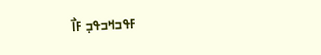ߓߟߏߞߏߟߏ߲ ߓߊ߯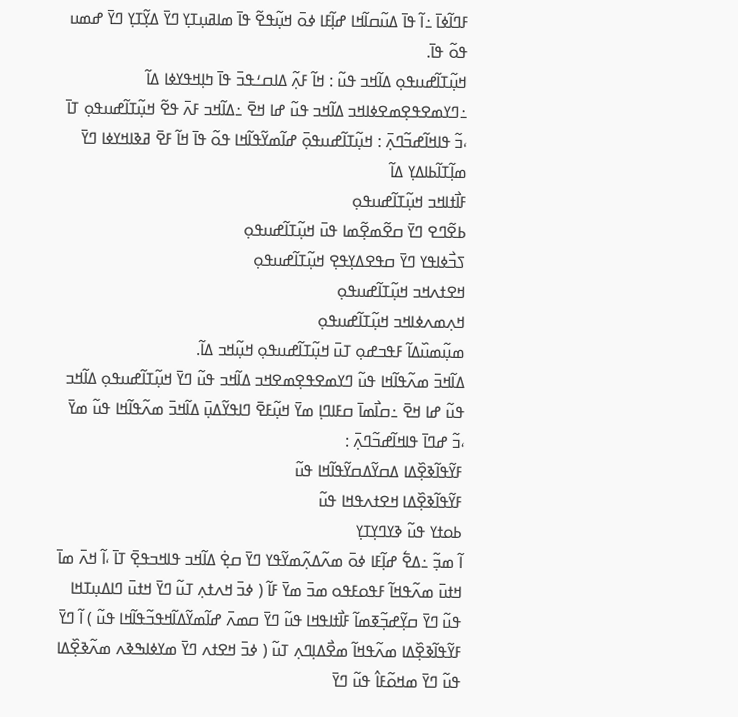ߓߣߊ߬ߦߊ߫ ߸ߊ߬ ߟߊ߫ ߡߎ߬ߛߊ߬ߞߊ ߝߊ߲߬ߓߊ ߦߋ߫ ߞߎ߲߬ߟߐ߬ ߟߊ߫ ߘߊߥߎ߲ߠߌ߲ ߣߌ߫ ߡߌ߲߬ߠߌ߲ ߣߌ߫ ߝߘߎ ߟߋ߬ ߟߊ߫.
ߞߎ߲߬ߠߊ߬ߝߎߟߋ߲ ߡߊ߬ߞߏ ߟߎ߬ : ߞߊ߬ ߓߍ߲߬ ߡߊߛߑߟߏ߫ ߟߊ߫ ߤߊ߲ߞߟߌߦߊ ߡߊ߬ ߸ߣߌߘߐߟߐ߲ߘߐߦߊߞߏ ߡߊ߬ߞߏ ߟߎ߬ ߝߊ ߞߐ߫ ߸ߡߊ߬ߞߏ ߓߍ߫ ߟߐ߬ ߞߎ߲߬ߠߊ߬ߝߎߟߋ߲ ߠߊ߫ ،ߏ߬ ߟߊߞߊ߬ߝߏ߬ߣߍ߲߫ : ߞߎ߲߬ߠߊ߬ߝߎߟߋ߲߫ ߝߊ߬ߘߌ߬ߟߊ߬ߞߊ ߟߋ߬ ߟߊ߫ ߞߊ߬ ߓߐ߫ ߥߢߊߞߌߦߊ ߣߌ߫ ߘߊ߲߬ߠߊ߬ߕߊߡߌ߲ ߡߊ߬
ߓߊ߯ߙߊߞߏ ߞߎ߲߬ߠߊ߬ߝߎߟߋ߲
ߕߐ߬ߣߐ ߣߌ߫ ߛߐ߬ߘߐ߲߬ߘߊ ߟߎ߫ ߞߎ߲߬ߠߊ߬ߝߎߟߋ߲
ߖߏ߯ߦߊߟߌ ߣߌ߫ ߛߟߐߡߌ߲ߟߐ߲ ߞߎ߲߬ߠߊ߬ߝߎߟߋ߲
ߞߐߙߍߞߏ ߞߎ߲߬ߠߊ߬ߝߎߟߋ߲
ߞߍ߲ߘߍߦߊߞߏ ߞߎ߲߬ߠߊ߬ߝߎߟߋ߲
ߘߎ߲߬ߘߎ߰ߡߊ߬ ߓߟߏߝߋ߲ ߠߎ߫ ߞߎ߲߬ߠߊ߬ߝߎߟߋ߲ ߞߎ߲߬ߞߏ ߡߊ߬.
ߡߊ߬ߞߏ߫ ߘߍ߬ߟߊ߬ߞߊ ߟߎ߬ ߣߌߘߐߟߐ߲ߘߐߞߏ ߡߊ߬ߞߏ ߟߎ߬ ߣߌ߫ ߞߎ߲߬ߠߊ߬ߝߎߟߋ߲ ߡߊ߬ߞߏ ߟߎ߬ ߝߊ ߞߐ߫ ߸ߛߊ߯ߘߊ߫ ߛߓߊߣߊ߲ ߘߌ߫ ߞߎ߲߬ߓߐ߫ ߣߊߟߌ߬ߡߎ߲߫ ߡߊ߬ߞߏ߫ ߘߍ߬ߟߊ߬ߞߊ ߟߎ߬ ߘߌ߫ ،ߏ߬ ߝߣߊ߫ ߟߊߞߊ߬ߝߏ߬ߣߍ߲߫ :
ߓߌ߬ߟߊ߬ߢߐ߲߰ߡߊ ߡߛߌ߬ߡߛߌ߬ߟߊ߬ߞߊ ߟߎ߬
ߓߌ߬ߟߊ߬ߢߐ߲߰ߡߊ ߞߐߙߍߟߞߊ ߟߎ߬
ߕߋߙߌ ߟߎ߬ ߢߌߣߌ߲ߠߌ߲
ߊ߬ ߘߏ߲߬ ߸ߡߐ߱ ߝߊ߲߬ߓߊ ߦߋ߫ ߘߍ߬ߡߍ߲߬ߘߌ߬ߟߌ ߣߌ߫ ߛߐ߲߭ ߡߊ߬ߞߏ ߟߊߞߏߟߐ߲߫ ߠߊ߫ ،ߊ߬ ߞߍ߫ ߘߊ߫ ߞߙߎ߫ ߘߍ߬ߟߞߊ߬ ߓߟߋߓߟߋ ߘߏ߫ ߘߌ߫ ߓߊ߬ ( ߦߏ߫ ߞߍߙߍ߲ ߠߎ߬ ߣߌ߫ ߞߙߎ߫ ߣߊߡߎ߲ߠߞߊ ߟߎ߬ ߣߌ߫ ߛߌ߲߬ߝߏ߲߬ߧߘߊ߬ ߓߊ߯ߙߊߟߞߊ ߟߎ߬ ߣߌ߫ ߛߘߍ߫ ߝߊ߬ߘߌ߬ߡߊ߬ߞߟߏ߬ߟߊ߬ߞߊ ߟߎ߬ ) ߊ߬ ߣߌ߫ ߓߌ߬ߟߊ߬ߢߐ߲߰ߡߊ ߘߍ߬ߟߞߊ߬ ߘߐ߯ߡߊ߲ߣߍ߲ ߠߎ߬ ( ߦߏ߫ ߞߐߙߍ ߣߌ߫ ߘߌߦߊߒߢߍ ߘߍ߬ߢߐ߲߰ߡߊ ߟߎ߬ ߣߌ߫ ߘߞߋ߬ߓߊ߮ ߟߎ߬ ߣߌ߫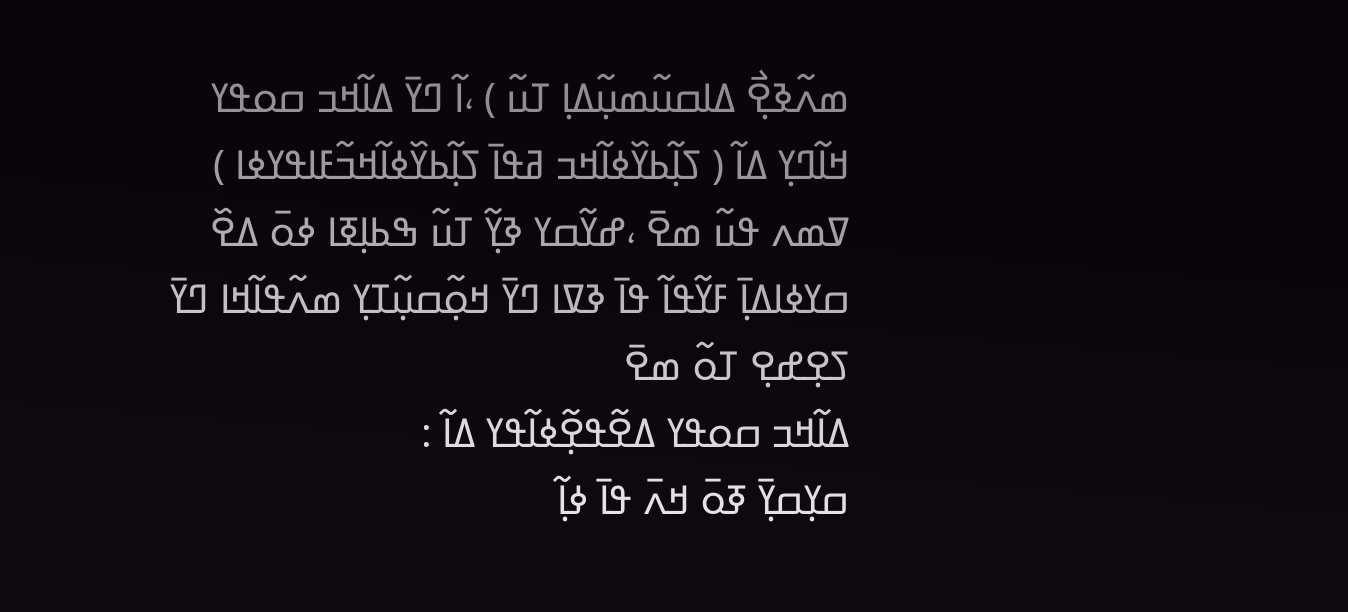ߘߍ߬ߢߐ߲߯ ߡߊߛߎ߬ߘߎ߲߬ߡߊ߲ ߠߎ߬ ) ،ߊ߬ ߣߌ߫ ߡߊ߬ߞߏ ߛߋߟߌ ߞߊ߬ߣߌ߲ ߡߊ߬ ( ߖߊ߲߬ߕߌ߰ߦߊ߬ߞߏ ߥߟߊ߫ ߖߊ߲߬ߕߌ߰ߦߊ߬ߞߏ߬ߓߊߟߌߦߊ ) ߜߘߍ ߟߎ߬ ߘߐ߫ ،ߝߌ߬ߛߌ ߢߌ߲߬ ߠߎ߬ ߒߕߊ߲ߧߊ ߦߋ߫ ߡߐ߰ ߛߌߦߊߡߊ߲߫ ߓߌ߬ߟߊ߬ ߟߊ߫ ߢߜߊ ߣߌ߫ ߞߋ߲߬ߛߎ߲߬ߠߌ߲ ߘߍ߬ߟߊ߬ߞߊ ߣߌ߫ ߖߐ߲ߝߐ߲ ߠߋ߬ ߘߐ߫
ߡߊ߬ߞߏ ߛߋߟߌ ߡߐ߬ߟߐ߲߬ߦߊ߬ߟߌ ߡߊ߬ :
ߛߌ߲ߛߌ߲߫ ߧߋ߫ ߞߍ߫ ߟߊ߫ ߦߊ߲߬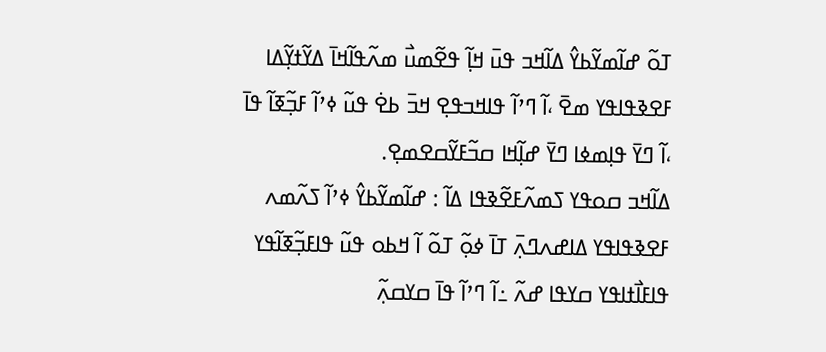ߠߋ߬ ߝߊ߬ߘߌ߬ߕߌ߮ ߡߊ߬ߞߏ ߟߎ߫ ߞߊ߲߬ ߟߐ߬ߘߎ߯ ߘߍ߬ߟߊ߬ߞߊ߫ ߡߌ߬ߙߌ߲߬ߡߊ ߓߐߢߟߊߟߌ ߘߐ߫ ،ߊ߬ ߣߴߊ߬ ߟߊߞߏߟߐ߲ ߞߏ߫ ߕߐ߭ ߟߎ߬ ߦߴߊ߬ ߓߏ߲߬ߧߊ߬ ߟߊ߫ ،ߊ߬ ߣߌ߫ ߟߊ߲ߘߦߊ ߣߌ߫ ߝߊ߲߬ߞߊ ߛߏ߬ߓߌ߬ߛߐߘߐ߲.
ߡߊ߬ߞߏ ߛߋߟߌ ߖߘߍ߬ߓߐ߬ߢߟߊ ߡߊ߬ : ߝߊ߬ߘߌ߬ߕߌ߮ ߦߴߊ߬ ߖߍ߬ߘߍ ߓߐߢߟߊߟߌ ߡߊߝߍߣߍ߲߫ ߠߊ߫ ߦߋ߲߬ ߠߋ߬ ߊ߬ ߞߕߋ ߟߎ߬ ߟߊߓߏ߲߬ߧߊ߬ߟߌ ߟߊߓߊ߯ߙߊߟߌ ߛߌߟߊ ߝߍ߬ ߸ߊ߬ ߣߴߊ߬ ߟߊ߫ ߛߌߛߍ߲߬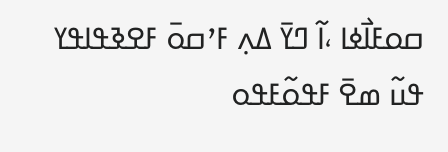ߛߋߓߊ߯ߦߊ ،ߊ߬ ߣߌ߫ ߡߍ߲ ߓߴߛߋ߫ ߓߐߢߟߊߟߌ ߟߎ߬ ߘߐ߫ ߓߟߋ߬ߓߟߋ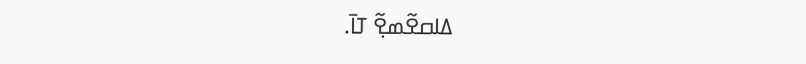ߡߊߛߐ߬ߘߐ߲߬ ߠߊ߫.